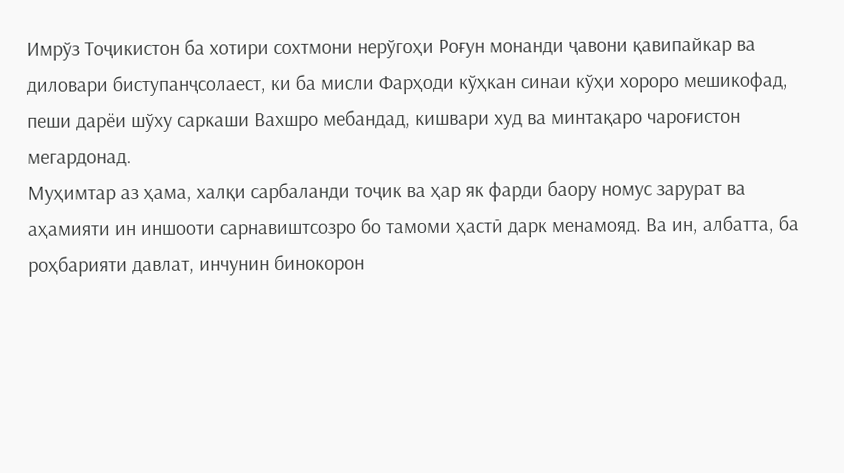Имрўз Тоҷикистон ба хотири сохтмони нерўгоҳи Роғун монанди ҷавони қавипайкар ва диловари биступанҷсолаест, ки ба мисли Фарҳоди кўҳкан синаи кўҳи хороро мешикофад, пеши дарёи шўху саркаши Вахшро мебандад, кишвари худ ва минтақаро чароғистон мегардонад.
Муҳимтар аз ҳама, халқи сарбаланди тоҷик ва ҳар як фарди баору номус зарурат ва аҳамияти ин иншооти сарнавиштсозро бо тамоми ҳастӣ дарк менамояд. Ва ин, албатта, ба роҳбарияти давлат, инчунин бинокорон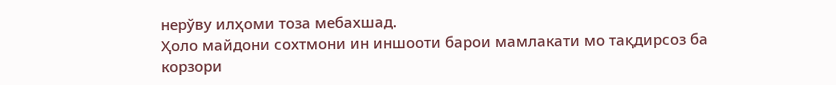нерўву илҳоми тоза мебахшад.
Ҳоло майдони сохтмони ин иншооти барои мамлакати мо тақдирсоз ба корзори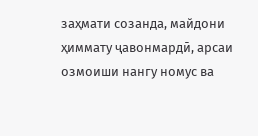заҳмати созанда, майдони ҳиммату ҷавонмардӣ, арсаи озмоиши нангу номус ва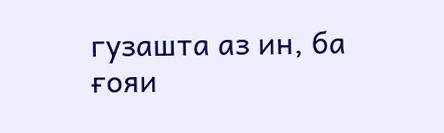гузашта аз ин, ба ғояи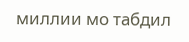миллии мо табдил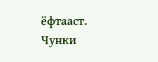ёфтааст.
Чунки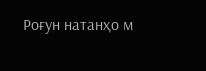Роғун натанҳо м